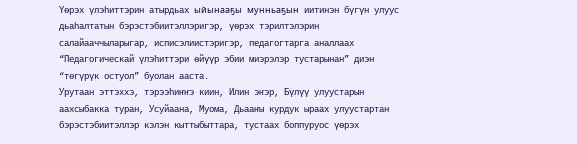Үөрэх үлэһиттэрин атырдьах ыйынааҕы мунньаҕын иитинэн бүгүн улуус дьаһалтатын бэрэстэбиитэллэригэр, үөрэх тэрилтэлэрин салайааччыларыгар, исписэлиистэригэр, педагогтарга аналлаах “Педагогическай үлэһиттэри өйүүр эбии миэрэлэр тустарынан” диэн “төгүрүк остуол” буолан ааста.
Урутаан эттэххэ, тэрээһиҥҥэ киин, Илин эҥэр, Бүлүү улуустарын аахсыбакка туран, Усуйаана, Муома, Дьааҥы курдук ыраах улуустартан бэрэстэбиитэллэр кэлэн кыттыбыттара, тустаах боппуруос үөрэх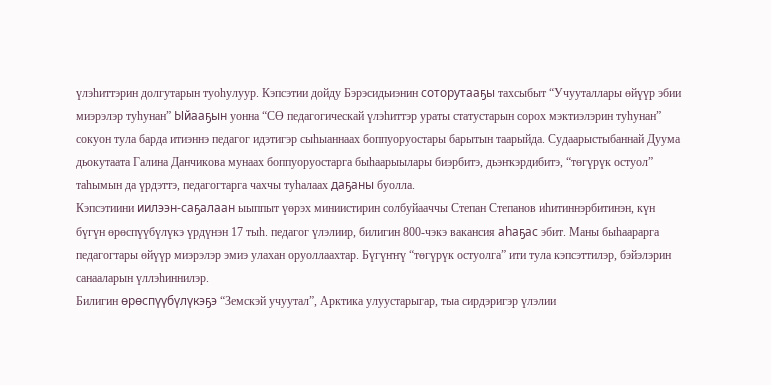үлэһиттэрин долгутарын туоһулуур. Кэпсэтии дойду Бэрэсидьиэнин соторутааҕы тахсыбыт “Учууталлары өйүүр эбии миэрэлэр туһунан” Ыйааҕын уонна “СӨ педагогическай үлэһиттэр ураты статустарын сорох мэктиэлэрин туһунан” сокуон тула барда итиэннэ педагог идэтигэр сыһыаннаах боппуоруостары барытын таарыйда. Судаарыстыбаннай Дуума дьокутаата Галина Данчикова мунаах боппуоруостарга быһаарыылары биэрбитэ, дьэҥкэрдибитэ, “төгүрүк остуол” таһымын да үрдэттэ, педагогтарга чахчы туһалаах даҕаны буолла.
Кэпсэтиини иилээн-саҕалаан ыыппыт үөрэх миниистирин солбуйааччы Степан Степанов иһитиннэрбитинэн, күн бүгүн өрөспүүбүлүкэ үрдүнэн 17 тыһ. педагог үлэлиир, билигин 800-чэкэ вакансия аһаҕас эбит. Маны быһаарарга педагогтары өйүүр миэрэлэр эмиэ улахан оруоллаахтар. Бүгүҥҥү “төгүрүк остуолга” ити тула кэпсэттилэр, бэйэлэрин санааларын үллэһиннилэр.
Билигин өрөспүүбүлүкэҕэ “Земскэй учуутал”, Арктика улуустарыгар, тыа сирдэригэр үлэлии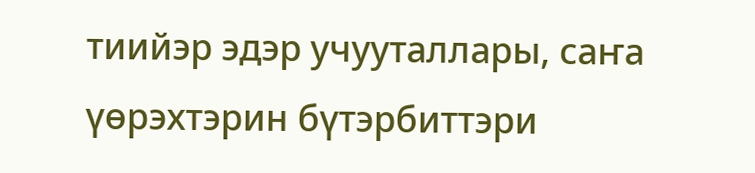тиийэр эдэр учууталлары, саҥа үөрэхтэрин бүтэрбиттэри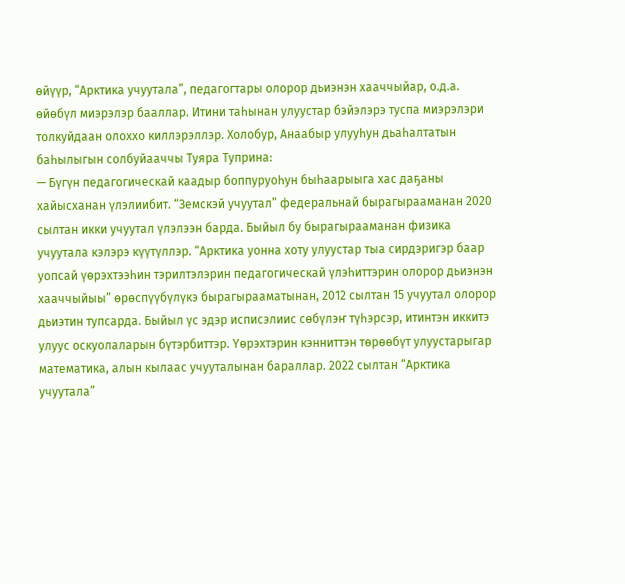өйүүр, “Арктика учуутала”, педагогтары олорор дьиэнэн хааччыйар, о.д.а. өйөбүл миэрэлэр бааллар. Итини таһынан улуустар бэйэлэрэ туспа миэрэлэри толкуйдаан олоххо киллэрэллэр. Холобур, Анаабыр улууһун дьаһалтатын баһылыгын солбуйааччы Туяра Туприна:
— Бүгүн педагогическай каадыр боппуруоһун быһаарыыга хас даҕаны хайысханан үлэлиибит. “Земскэй учуутал” федеральнай бырагырааманан 2020 сылтан икки учуутал үлэлээн барда. Быйыл бу бырагырааманан физика учуутала кэлэрэ күүтүллэр. “Арктика уонна хоту улуустар тыа сирдэригэр баар уопсай үөрэхтээһин тэрилтэлэрин педагогическай үлэһиттэрин олорор дьиэнэн хааччыйыы” өрөспүүбүлүкэ бырагырааматынан, 2012 сылтан 15 учуутал олорор дьиэтин тупсарда. Быйыл үс эдэр исписэлиис сөбүлэҥ түһэрсэр, итинтэн иккитэ улуус оскуолаларын бүтэрбиттэр. Үөрэхтэрин кэнниттэн төрөөбүт улуустарыгар математика, алын кылаас учууталынан бараллар. 2022 сылтан “Арктика учуутала”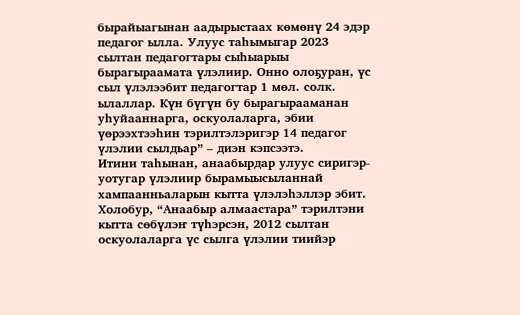бырайыагынан аадырыстаах көмөнү 24 эдэр педагог ылла. Улуус таһымыгар 2023 сылтан педагогтары сыһыарыы бырагыраамата үлэлиир. Онно олоҕуран, үс сыл үлэлээбит педагогтар 1 мөл. солк. ылаллар. Күн бүгүн бу бырагырааманан уһуйааннарга, оскуолаларга, эбии үөрээхтээһин тэрилтэлэригэр 14 педагог үлэлии сылдьар” – диэн кэпсээтэ.
Итини таһынан, анаабырдар улуус сиригэр-уотугар үлэлиир бырамыысыланнай хампаанньаларын кытта үлэлэһэллэр эбит. Холобур, “Анаабыр алмаастара” тэрилтэни кытта сөбүлэҥ түһэрсэн, 2012 сылтан оскуолаларга үс сылга үлэлии тиийэр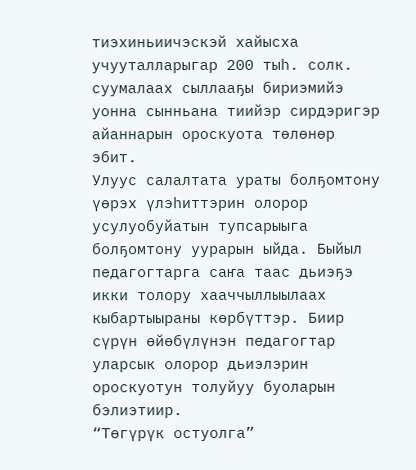тиэхиньиичэскэй хайысха учууталларыгар 200 тыһ. солк. суумалаах сыллааҕы бириэмийэ уонна сынньана тиийэр сирдэригэр айаннарын ороскуота төлөнөр эбит.
Улуус салалтата ураты болҕомтону үөрэх үлэһиттэрин олорор усулуобуйатын тупсарыыга болҕомтону уурарын ыйда. Быйыл педагогтарга саҥа таас дьиэҕэ икки толору хааччыллыылаах кыбартыыраны көрбүттэр. Биир сүрүн өйөбүлүнэн педагогтар уларсык олорор дьиэлэрин ороскуотун толуйуу буоларын бэлиэтиир.
“Төгүрүк остуолга”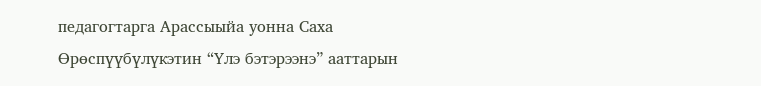педагогтарга Арассыыйа уонна Саха Өрөспүүбүлүкэтин “Үлэ бэтэрээнэ” ааттарын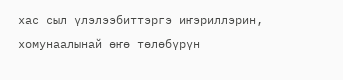хас сыл үлэлээбиттэргэ иҥэриллэрин, хомунаалынай өҥө төлөбүрүн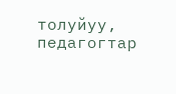толуйуу, педагогтар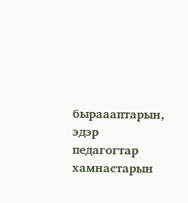быраааптарын, эдэр педагогтар хамнастарын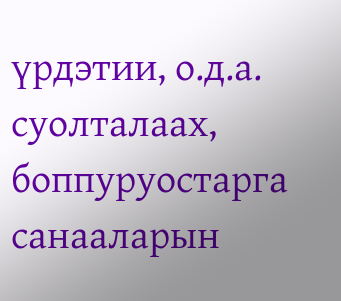үрдэтии, о.д.а. суолталаах, боппуруостарга санааларын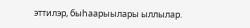эттилэр, быһаарыылары ыллылар.